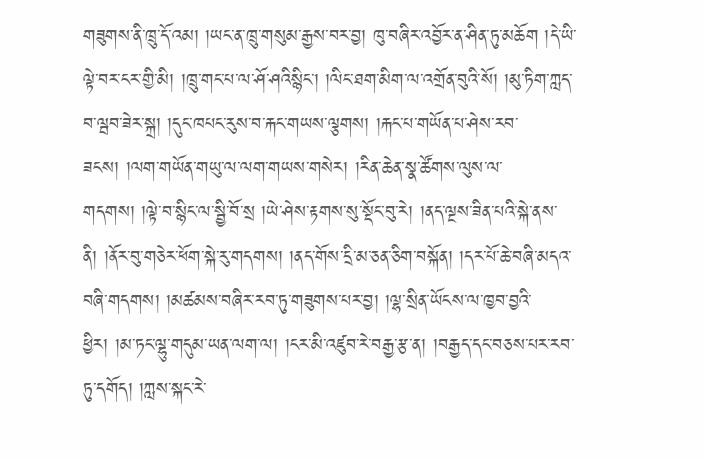གཟུགས་ནི་ཁྲུ་དོ་འམ། །ཡང་ན་ཁྲུ་གསུམ་རྒྱས་བར་བྱ། ཁུ་བཞིར་འབྱོར་ན་ཤིན་ཏུ་མཆོག །དེ་ཡི་ལྟེ་བར་ངར་གྱི་མི། །ཁྲུ་གང་པ་ལ་ཤོ་ཤའིསྙིང་། །ལིང་ཐག་མིག་ལ་འགྲོན་བུའི་སོ། །མུ་ཏིག་ཀླད་བ་ལྦབ་ཟེར་སྐྲ། །དུང་ཁཔང་རུས་བ་རྐང་གཡས་ལྕགས། །རྐང་པ་གཡོན་པ་ཤེས་རབ་ཟངས། །ལག་གཡོན་གཡུ་ལ་ལག་གཡས་གསེར། །རིན་ཆེན་སྣ་ཚོགས་ལུས་ལ་གདགས། །ལྟེ་བ་སྙིང་ལ་སྦྱི་བོ་སྲ །ཡེ་ཤེས་རྟགས་སུ་སྡོང་བུ་རེ། །ནད་ལྔས་ཟིན་པའི་སྐེ་ནས་ནི། །ནོར་བུ་གཅེར་ཕོག་སྐེ་རུ་གདགས། །ནད་གོས་དྲི་མ་ཅན་ཅིག་བསྐོན། །དར་པོ་ཆེ་བཞི་མདའ་བཞི་གདགས། །མཚམས་བཞིར་རབ་ཏུ་གཟུགས་པར་བྱ། །ལྷ་སྲིན་ཡོངས་ལ་ཁྱབ་བྱའི་ཕྱིར། །མ་ཏང་ལྷུ་གདུམ་ཡན་ལག་ལ། །ངར་མི་འཛུབ་རེ་བརྒྱ་རྩ་ན། །བརྒྱད་དང་བཅས་པར་རབ་ཏུ་དགོད། །ཀླས་སྐང་རེ་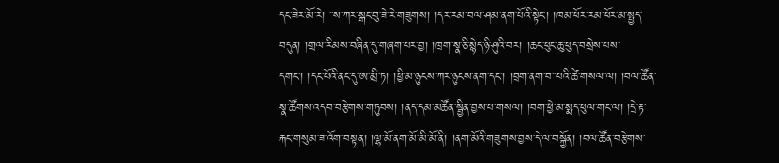དང་ཟེར་མོ་རེ། ་་ས་ཀར་སྒང་བུ་ཟེ་རེ་གཟུགས། །དར་རམ་བལ་ཤམ་ནག་པོའི་སྟེང་། །ཁམ་ཕོར་རམ་ཕོར་མ་སྤྱད་བདུན། །གྲལ་རིམས་བཞིན་དུ་གཞག་པར་བྱ། །ཁྲག་སྣ་ཅི་སྙེད་ཉི་ཤུའི་བར། །ཆང་ཕུང་ཆུ་ཕུད་བསྲེས་པས་དགང་། །དང་པོའི་ནང་དུ་ཨ་མྲི་ཏ། །ཕྱི་མ་ཉུངས་ཀར་ཉུངས་ནག་དང་། །བྲག་ནག་བ་་པའི་ཚེ་གསལ་ལ། །བལ་ཚོན་སྣ་ཚོགས་འདབ་བརྩེགས་གཏུབས། །ནད་དམ་མཚོན་སྦྱིན་བྱས་པ་གསལ། །བག་ཕྱེ་མ་སྨད་ཕུལ་གང་ལ། །དྲེ་རྟ་རྐང་གསུམ་ཟ་འོག་བསྟན། །ལྷ་མོ་ནག་མོ་མི་མོ་ནི། །ནག་མོའི་གཟུགས་བྱས་དེ་ལ་བསྐྱོན། །བལ་ཚོན་བརྩེགས་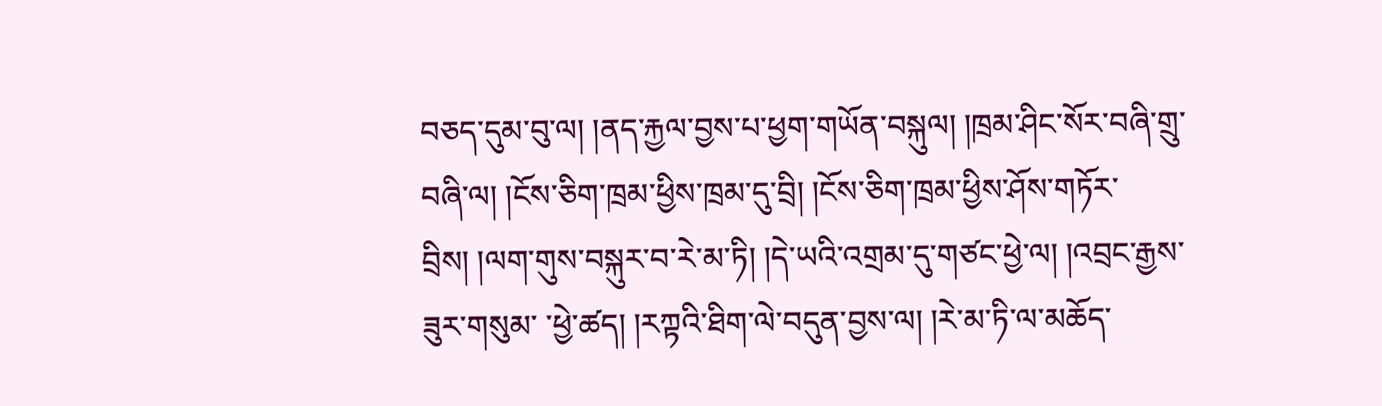བཅད་དུམ་བུ་ལ། །ནད་རྐྱལ་བྱས་པ་ཕྱག་གཡོན་བསྐུལ། །ཁྲམ་ཤིང་སོར་བཞི་གྲུ་བཞི་ལ། །ངོས་ཅིག་ཁྲམ་ཕྱིས་ཁྲམ་དུ་བྲི། །ངོས་ཅིག་ཁྲམ་ཕྱིས་ཤོས་གཏོར་བྲིས། །ལག་གུས་བསྐུར་བ་རེ་མ་ཏི། །དེ་ཡའི་འགྲམ་དུ་གཙང་ཕྱེ་ལ། །འབྲང་རྒྱས་ཟུར་གསུམ་ ་ཕྱེ་ཚད། །རཀྟའི་ཐིག་ལེ་བདུན་བྱས་ལ། །རེ་མ་ཏི་ལ་མཆོད་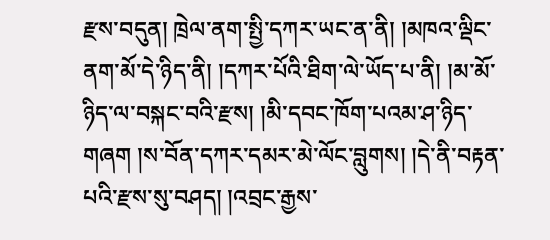རྫས་བདུན། ཁྲེལ་ནག་སྤྱི་དཀར་ཡང་ན་ནི། །མཁའ་ལྡིང་ནག་མོ་དེ་ཉིད་ནི། །དཀར་པོའི་ཐིག་ལེ་ཡོད་པ་ནི། །མ་མོ་ཉིད་ལ་བསྐང་བའི་རྫས། །མི་དབང་ཁོག་པའམ་ཤ་ཉིད་གཞག །ས་བོན་དཀར་དམར་མེ་ལོང་བླུགས། །དེ་ནི་བརྟན་པའི་རྫས་སུ་བཤད། །འབྲང་རྒྱས་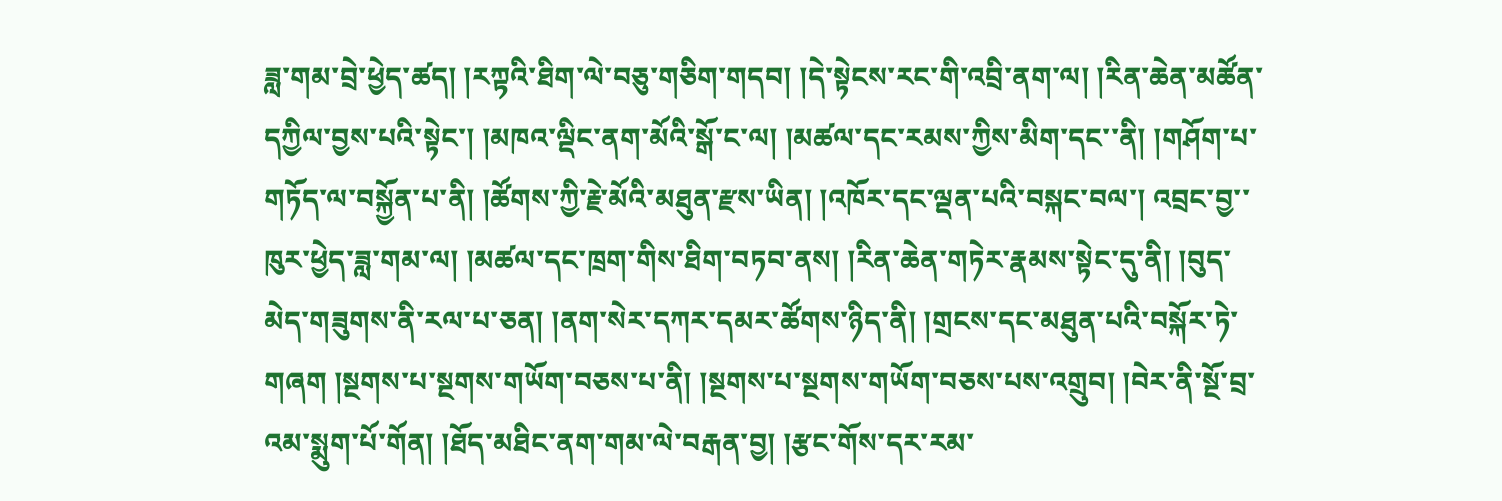ཟླ་གམ་བྲེ་ཕྱེད་ཚད། །རཀྟའི་ཐིག་ལེ་བཅུ་གཅིག་གདབ། །དེ་སྟེངས་རང་གི་འབྲི་ནག་ལ། །རིན་ཆེན་མཚོན་དཀྱིལ་བྱས་པའི་སྟེང་། །མཁའ་ལྡིང་ནག་མོའི་སྒོ་ང་ལ། །མཚལ་དང་རམས་ཀྱིས་མིག་དང་་ནི། །གཤོག་པ་གཏོད་ལ་བསྐྱོན་པ་ནི། །ཚོགས་ཀྱི་རྗེ་མོའི་མཐུན་རྫས་ཡིན། །འཁོར་དང་ལྡན་པའི་བསྐང་བལ་། འབྲང་བྱ་་ཁུར་ཕྱེད་ཟླ་གམ་ལ། །མཚལ་དང་ཁྲག་གིས་ཐིག་བཏབ་ནས། །རིན་ཆེན་གཏེར་རྣམས་སྟེང་དུ་ནི། །བུད་མེད་གཟུགས་ནི་རལ་པ་ཅན། །ནག་སེར་དཀར་དམར་ཚོགས་ཉིད་ནི། །གྲངས་དང་མཐུན་པའི་བསྐོར་ཏེ་གཞག །སྔགས་པ་སྔགས་གཡོག་བཅས་པ་ནི། །སྔགས་པ་སྔགས་གཡོག་བཅས་པས་འགྲུབ། །བེར་ནི་སྔོ་བྲ་འམ་སྨུག་པོ་གོན། །ཐོད་མཐིང་ནག་གམ་ལེ་བརྒན་བྱ། །རྩང་གོས་དར་རམ་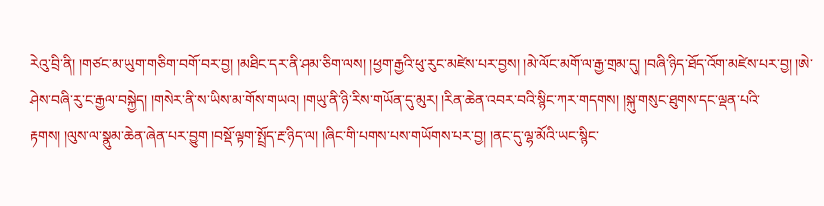རེའུ་བྲི་ནི། །གཙང་མ་ཡུག་གཅིག་བགོ་བར་བྱ། །མཐིང་དར་ནི་ཤམ་ཅིག་ལས། །ཕྱག་རྒྱའི་ཕུ་རུང་མཛེས་པར་བྱས། །མེ་ལོང་མགོ་ལ་རྒྱ་གྲམ་དུ། །བཞི་ཉིད་ཐོད་འོག་མཛེས་པར་བྱ། །ཨེ་ཤེས་བཞི་རུ་ང་རྒྱལ་བསྐྱེད། །གསེར་ནི་ས་ཡིས་མ་གོས་གཡའ། །གཡུ་ནི་ཉི་རིས་གཡོན་དུ་མུར། །རིན་ཆེན་འབར་བའི་སྙིང་ཀར་གདགས། །སྐུ་གསུང་ཐུགས་དང་ལྡན་པའི་རྟགས། །ལུས་ལ་སྣུམ་ཆེན་ཞེན་པར་བྱུག །བསྡོ་ལྟག་སྤྲོད་རྔ་ཉིད་ལ། །ཞིང་གི་པགས་པས་གཡོགས་པར་བྱ། །ནང་དུ་ལྷ་མོའི་ཡང་སྙིང་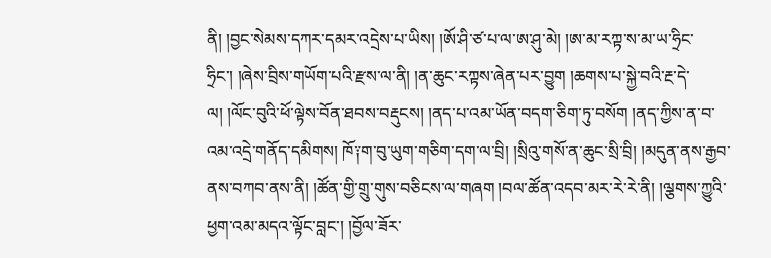ནི། །བྱང་སེམས་དཀར་དམར་འདྲེས་པ་ཡིས། །ཨོ་ཤི་ཙ་པ་ལ་ཨ་ཤུ་མེ། །ཨ་མ་རཀྟ་ས་མ་ཡ་ཧྲིང་ཧྲིང་། །ཞེས་བྲིས་གཡོག་པའི་རྫས་ལ་ནི། །ན་ཆུང་རཀྟས་ཞེན་པར་བྱུག །ཆགས་པ་སྐྱེ་བའི་རྔ་དེ་ལ། །ལོང་བུའི་ཕོ་ལྟེས་བོན་ཐབས་བརྡུངས། །ནད་པ་འམ་ཡོན་བདག་ཅིག་ཏུ་བསོག །ནད་ཀྱིས་ན་བ་འམ་འདྲེ་གནོད་དམིགས། ཁོ༑ག་བུ་ཡུག་གཅིག་དག་ལ་བྲི། །སྲིའུ་གསོ་ན་ཆུང་སྲི་བྲི། །མདུན་ནས་རྒྱབ་ནས་བཀབ་ནས་ནི། །ཚོན་གྱི་གྲུ་གུས་བཅིངས་ལ་གཞག །བལ་ཚོན་འདབ་མར་རེ་རེ་ནི། །ལྕགས་ཀྱུའི་ཕྱག་འམ་མདའ་ལྟོང་བླང་། །བྱོལ་ཟོར་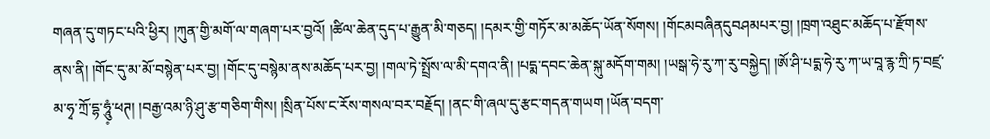གཞན་དུ་གཏང་པའི་ཕྱིར། །ཀུན་གྱི་མགོ་ལ་གཞག་པར་བྱའོ། །ཚིལ་ཆེན་དུད་པ་རྒྱུན་མི་གཅད། །དམར་གྱི་གཏོར་མ་མཆོད་ཡོན་སོགས། །གོངམབཞིནདུབཤམཔར་བྱ། །ཁྲག་འཐུང་མཆོད་པ་རྫོགས་ནས་ནི། །གོང་དུ་མ་མོ་བསྙེན་པར་བྱ། །གོང་དུ་བསྙེམ་ནས་མཆོད་པར་བྱ། །གལ་ཏེ་སྤྲོས་ལ་མི་དགའ་ནི། །པདྨ་དབང་ཆེན་སྐུ་མདོག་གམ། །ཡསྒ་ཧེ་རུ་ཀ་རུ་བསྐྱེད། །ཨོ་ཤི་པདྨ་ཧེ་རུ་ཀ་ཡ་བཱ་རྙ་ཀྲི་ཏ་བཛྲ་མ་ཧྭ་ཀྲོ་དྷ་ཧཱུཾ༷་ཕཊ། །བརྒྱ་འམ་ཉི་ཤུ་རྩ་གཅིག་གིས། །སྲིན་པོས་ང་རོས་གསལ་བར་བརྗོད། །ནང་གི་ཞལ་དུ་རྩང་གདན་གཡག །ཡོན་བདག་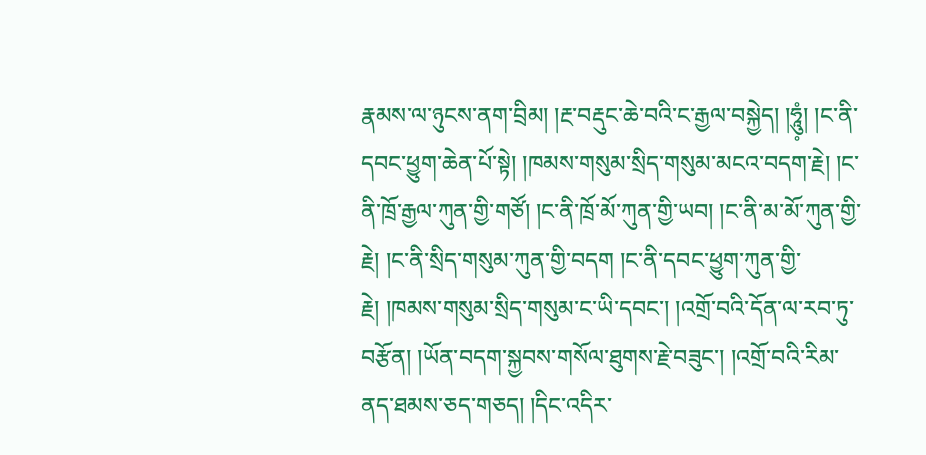རྣམས་ལ་ཉུངས་ནག་བྲིམ། །རྔ་བརྡུང་ཆེ་བའི་ང་རྒྱལ་བསྐྱེད། །ཧཱུཾ༷། །ང་ནི་དབང་ཕྱུག་ཆེན་པོ་སྟེ། །ཁམས་གསུམ་སྲིད་གསུམ་མངའ་བདག་རྗེ། །ང་ནི་ཁྲོ་རྒྱལ་ཀུན་གྱི་གཙོ། །ང་ནི་ཁྲོ་མོ་ཀུན་གྱི་ཡབ། །ང་ནི་མ་མོ་ཀུན་གྱི་རྗེ། །ང་ནི་སྲིད་གསུམ་ཀུན་གྱི་བདག །ང་ནི་དབང་ཕྱུག་ཀུན་གྱི་རྗེ། །ཁམས་གསུམ་སྲིད་གསུམ་ང་ཡི་དབང་། །འགྲོ་བའི་དོན་ལ་རབ་ཏུ་བརྩོན། །ཡོན་བདག་སྐྱབས་གསོལ་ཐུགས་རྗེ་བཟུང་། །འགྲོ་བའི་རིམ་ནད་ཐམས་ཅད་གཅད། །དིང་འདིར་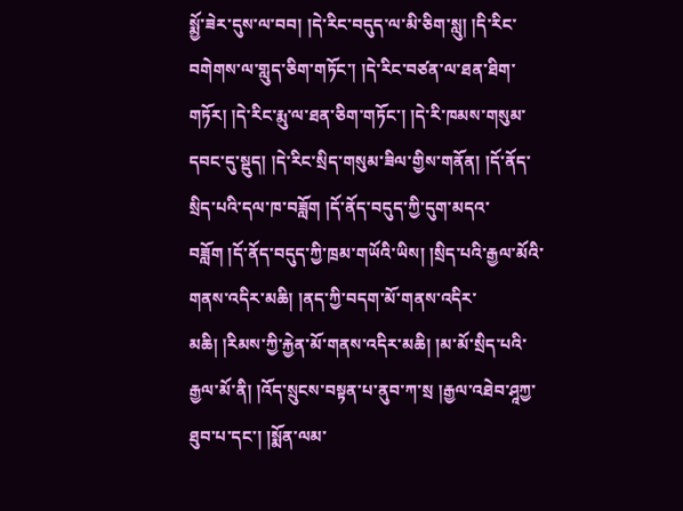སྨྱོ་ཟེར་དུས་ལ་བབ། །དེ་རིང་བདུད་ལ་མི་ཅིག་སླུ། །དི་རིང་བགེགས་ལ་གླུད་ཅིག་གཏོང་། །དེ་རིང་བཙན་ལ་ཐན་ཐིག་གཏོར། །དེ་རིང་རྨུ་ལ་ཐན་ཅིག་གཏོང་། །དེ་རི་ཁམས་གསུམ་དབང་དུ་སྡུད། །དེ་རིང་སྲིད་གསུམ་ཟིལ་གྱིས་གནོན། །དོ་ནོད་སྲིད་པའི་དལ་ཁ་བཟློག །དོ་ནོད་བདུད་ཀྱི་དུག་མདའ་བཟློག །དོ་ནོད་བདུད་ཀྱི་ཁྲམ་གཡོའི་ཡིས། །སྲིད་པའི་རྒྱལ་མོའི་གནས་འདིར་མཆི། །ནད་ཀྱི་བདག་མོ་གནས་འདིར་མཆི། །རིམས་ཀྱི་རྐྱེན་མོ་གནས་འདིར་མཆི། །མ་མོ་སྲིད་པའི་རྒྱལ་མོ་ནི། །འོད་སྲུངས་བསྟན་པ་ནུབ་ཀ་སྲ །རྒྱལ་འཐེབ་ཤཱཀྱ་ཐུབ་པ་དང་། །སྨོན་ལམ་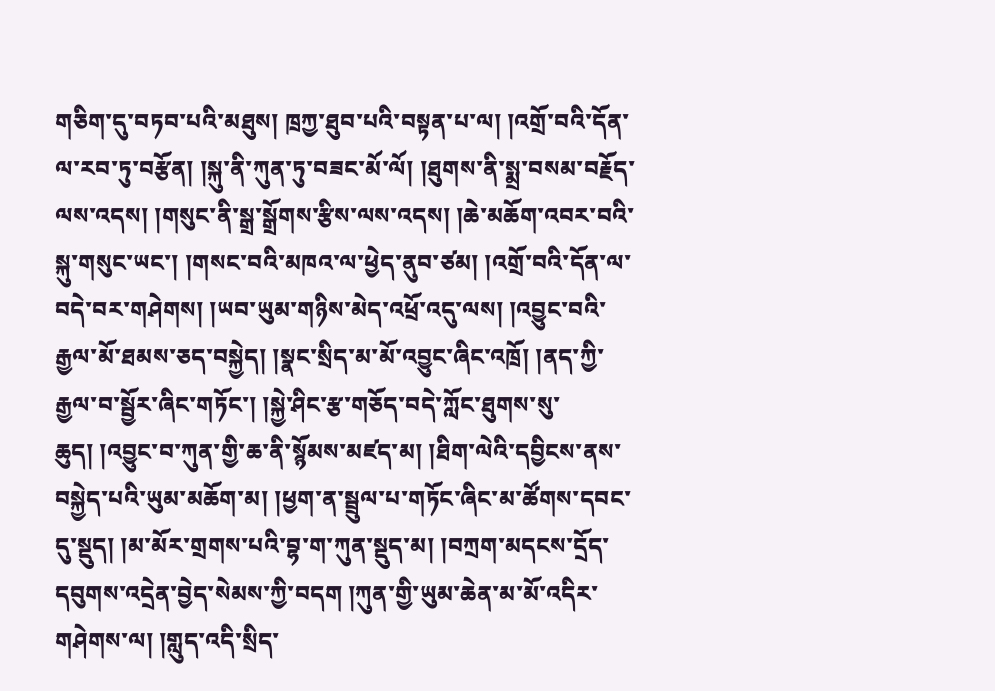གཅིག་དུ་བཏབ་པའི་མཐུས། ཁྲཀྱ་ཐུབ་པའི་བསྟན་པ་ལ། །འགྲོ་བའི་དོན་ལ་རབ་ཏུ་བརྩོན། །སྐུ་ནི་ཀུན་ཏུ་བཟང་མོ་ལོ། །ཐུགས་ནི་སྨྲ་བསམ་བརྗོད་ལས་འདས། །གསུང་ནི་སྒྲ་སྒྲོགས་རྩིས་ལས་འདས། །ཆེ་མཆོག་འབར་བའི་སྐུ་གསུང་ཡང་། །གསང་བའི་མཁའ་ལ་ཕྱེད་ནུབ་ཙམ། །འགྲོ་བའི་དོན་ལ་བདེ་བར་གཤེགས། །ཡབ་ཡུམ་གཉིས་མེད་འཕྲོ་འདུ་ལས། །འབྱུང་བའི་རྒྱལ་མོ་ཐམས་ཅད་བསྐྱེད། །སྣང་སྲིད་མ་མོ་འབྱུང་ཞིང་འཁྲོ། །ནད་ཀྱི་རྒྱལ་བ་སྦྱོར་ཞིང་གཏོང་། །སྐྱེ་ཤིང་རྩ་གཅོད་བདེ་ཀློང་ཐུགས་སུ་ཆུད། །འབྱུང་བ་ཀུན་གྱི་ཆ་ནི་སྙོམས་མཛད་མ། །ཐིག་ལེའི་དབྱིངས་ནས་བསྐྱེད་པའི་ཡུམ་མཆོག་མ། །ཕྱག་ན་སྦྲུལ་པ་གཏོང་ཞིང་མ་ཚོགས་དབང་དུ་སྡུད། །མ་མོར་གྲགས་པའི་བྷ་ག་ཀུན་སྡུད་མ། །བཀྲག་མདངས་དྲོད་དབུགས་འདྲེན་བྱེད་སེམས་ཀྱི་བདག །ཀུན་གྱི་ཡུམ་ཆེན་མ་མོ་འདིར་གཤེགས་ལ། །གླུད་འདི་སྲིད་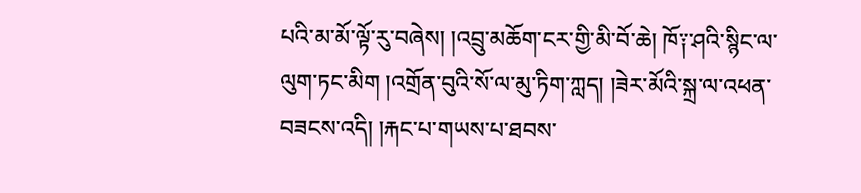པའི་མ་མོ་ལྟོ་རུ་བཞེས། །འབྲུ་མཆོག་ངར་གྱི་མི་བོ་ཆེ། ཁོ༑་ཤའི་སྙིང་ལ་ལུག་ཏང་མིག །འགྲོན་བུའི་སོ་ལ་མུ་ཏིག་ཀླད། །ཟེར་མོའི་སྐྲ་ལ་འཕན་བཟངས་འདི། །རྐང་པ་གཡས་པ་ཐབས་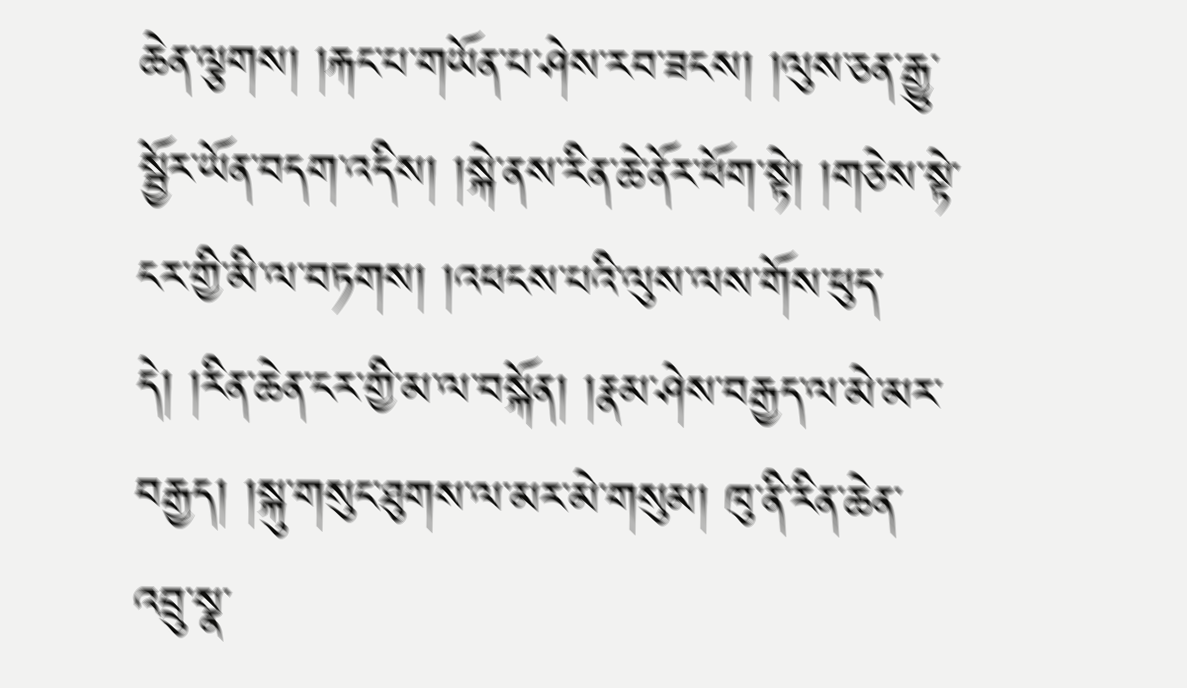ཆེན་ལྕགས། །རྐང་པ་གཡོན་པ་ཤེས་རབ་ཟངས། །ལུས་ཅན་རྒྱུ་སྦྱོར་ཡོན་བདག་འདིས། །སྐེ་ནས་རིན་ཆེ་ནོར་ཕོག་སྟེ། །གཅེས་སྟེ་ངར་གྱི་མི་ལ་བཏགས། །འཕངས་པའི་ལུས་ལས་གོས་ཕུད་དེ། །རིན་ཆེན་ངར་གྱི་མ་ལ་བསྐོན། །རྣམ་ཤེས་བརྒྱད་ལ་མེ་མར་བརྒྱད། །སྐུ་གསུང་ཐུགས་ལ་མར་མེ་གསུམ། ཁུ་ནི་རིན་ཆེན་འབྲུ་སྣ་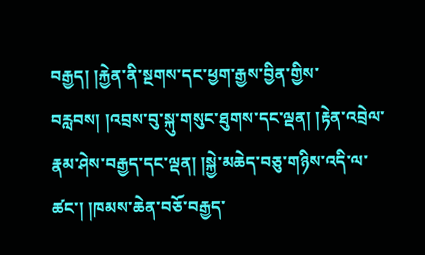བརྒྱད། །རྐྱེན་ནི་སྔགས་དང་ཕྱག་རྒྱས་བྱིན་གྱིས་བརླབས། །འབྲས་བུ་སྐུ་གསུང་ཐུགས་དང་ལྡན། །རྟེན་འབྲེལ་རྣམ་ཤེས་བརྒྱད་དང་ལྡན། །སྐྱེ་མཆེད་བཅུ་གཉིས་འདི་ལ་ཚང་། །ཁམས་ཆེན་བཅོ་བརྒྱད་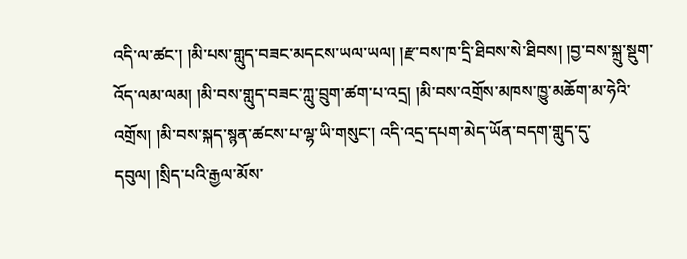འདི་ལ་ཚང་། །མི་པས་གླུད་བཟང་མདངས་ཡལ་ཡལ། །རྫ་བས་ཁ་དྲི་ཐིབས་སེ་ཐིབས། །བྱ་བས་སྐྲུ་སྡུག་འོད་ལམ་ལམ། །མི་བས་གླུད་བཟང་ཀླུ་བྲུག་ཚག་པ་འདྲ། །མི་བས་འགྲོས་མཁས་ཁྱུ་མཆོག་མ་ཧེའི་འགྲོས། །མི་བས་སྐད་སྙན་ཚངས་པ་ལྷ་ཡི་གསུང་། འདི་འདྲ་དཔག་མེད་ཡོན་བདག་གླུད་དུ་དབུལ། །སྲིད་པའི་རྒྱལ་མོས་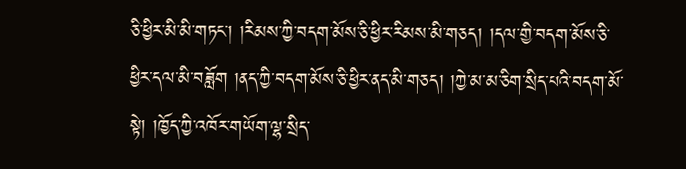ཅི་ཕྱིར་མི་མི་གཏང་། །རིམས་ཀྱི་བདག་མོས་ཅི་ཕྱིར་རིམས་མི་གཅད། །དལ་གྱི་བདག་མོས་ཅི་ཕྱིར་དལ་མི་བཟློག །ནད་ཀྱི་བདག་མོས་ཅི་ཕྱིར་ནད་མི་གཅད། །ཀྱེ་མ་མ་ཅིག་སྲིད་པའི་བདག་མོ་སྟེ། །ཁྱོད་ཀྱི་འཁོར་གཡོག་ལྷ་སྲིད་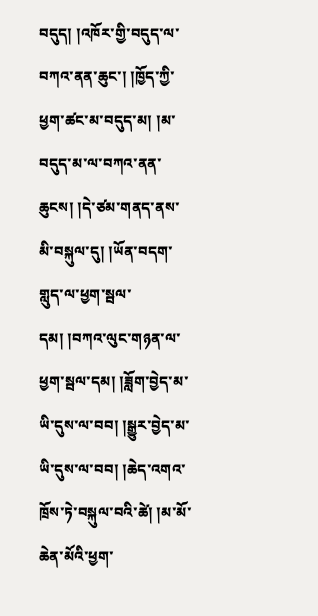བདུད། །འཁོར་གྱི་བདུད་ལ་བཀའ་ནན་ཆུང་། །ཁྱོད་ཀྱི་ཕྱག་ཚང་མ་བདུད་མ། །མ་བདུད་མ་ལ་བཀའ་ནན་ཆུངས། །དེ་ཙམ་གནད་ནས་མི་བསྐུལ་དུ། །ཡོན་བདག་གླུད་ལ་ཕྱག་སྦལ་དམ། །བཀའ་ལུང་གཉན་ལ་ཕྱག་སྦལ་དམ། །ཟློག་བྱེད་མ་ཡི་དུས་ལ་བབ། །སྒྱུར་བྱེད་མ་ཡི་དུས་ལ་བབ། །ཆེད་འགའ་ཁྲོས་ཏེ་བསྐུལ་བའི་ཚེ། །མ་མོ་ཆེན་མོའི་ཕྱག་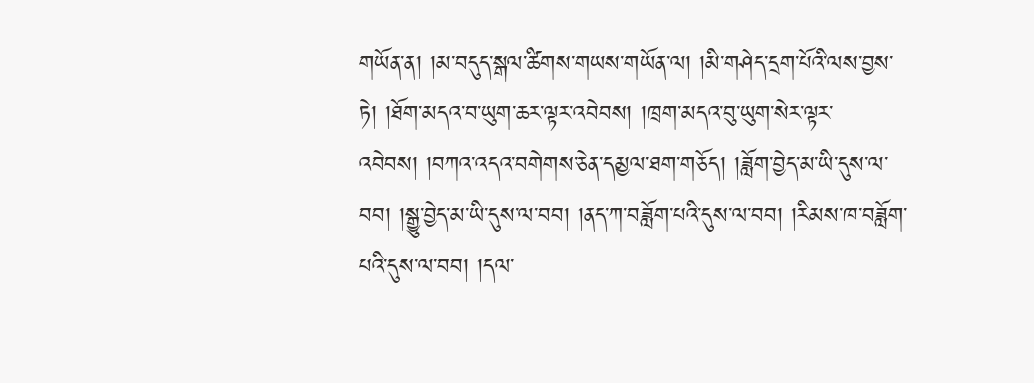གཡོན་ན། །མ་བདུད་སྒལ་ཚིགས་གཡས་གཡོན་ལ། །མི་གཤེད་དྲག་པོའི་ལས་བྱས་ཏེ། །ཐོག་མདའ་བ་ཡུག་ཆར་ལྟར་འབེབས། །ཁྲག་མདའ་བུ་ཡུག་སེར་ལྟར་འབེབས། །བཀའ་འདའ་བགེགས་ཅེན་དམྱལ་ཐག་གཅོད། །ཟློག་བྱེད་མ་ཡི་དུས་ལ་བབ། །སྒྱུ་བྱེད་མ་ཡི་དུས་ལ་བབ། །ནད་ཀ་བཟློག་པའི་དུས་ལ་བབ། །རིམས་ཁ་བཟློག་པའི་དུས་ལ་བབ། །དལ་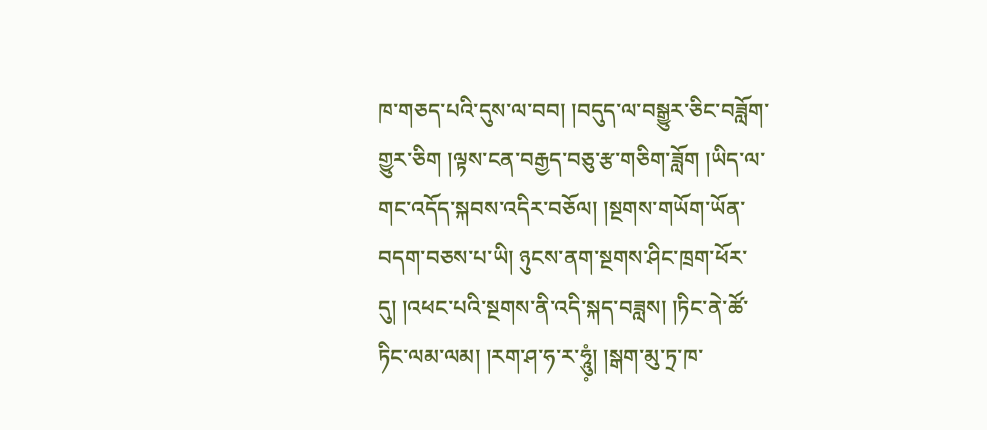ཁ་གཅད་པའི་དུས་ལ་བབ། །བདུད་ལ་བསྒྱུར་ཅིང་བཟློག་གྱུར་ཅིག །ལྟས་ངན་བརྒྱད་བཅུ་རྩ་གཅིག་ཟློག །ཡིད་ལ་གང་འདོད་སྐབས་འདིར་བཅོལ། །སྔགས་གཡོག་ཡོན་བདག་བཅས་པ་ཡི། ཉུངས་ནག་སྔགས་ཤིང་ཁྲག་ཕོར་དུ། །འཕང་པའི་སྔགས་ནི་འདི་སྐད་བཟླས། །ཏིང་ནེ་ཚོ་ཏིང་ལམ་ལམ། །རག་ཤ་ཧ་ར་ཧཱུཾ༷། །སྒག་མུ་ཏྲ་ཁ་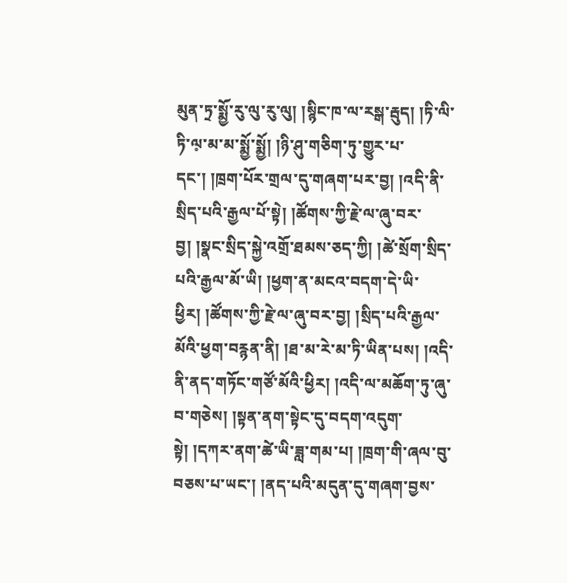མུན་ཏྲ་སྨྱོ་རུ་ལུ་རུ་ལུ། །སྙིང་ཁ་ལ་རསྒ་རྦུད། །ཏི་ལི་ཏི་ལ༷་མ་མ་སྨྱོ་སྨྱོ། །ཉི་ཤུ་གཅིག་ཏུ་གྱུར་པ་དང་། །ཁྲག་པོར་གྲལ་དུ་གཞག་པར་བྱ། །འདི་ནི་སྲིད་པའི་རྒྱལ་པོ་སྟེ། །ཚོགས་ཀྱི་རྗེ་ལ་ཞུ་བར་བྱ། །སྣང་སྲིད་སྐྱེ་འགྲོ་ཐམས་ཅད་ཀྱི། །ཚེ་སྲོག་སྲིད་པའི་རྒྱལ་མོ་ཡི། །ཕྱག་ན་མངའ་བདག་དེ་ཡི་ཕྱིར། །ཚོགས་ཀྱི་རྗེ་ལ་ཞུ་བར་བྱ། །སྲིད་པའི་རྒྱལ་མོའི་ཕྱག་བརྙན་ནི། །ཐ་མ་རེ་མ་ཏི་ཡིན་པས། །འདི་ནི་ནད་གཏོང་གཙོ་མོའི་ཕྱིར། །འདི་ལ་མཆོག་ཏུ་ཞུ་བ་གཅེས། །སྟན་ནག་སྟེང་དུ་བདག་འདུག་སྟེ། །དཀར་ནག་ཚེ་ཡི་ཟླ་གམ་པ། །ཁྲག་གི་ཞལ་བུ་བཅས་པ་ཡང་། །ནད་པའི་མདུན་དུ་གཞག་བྱས་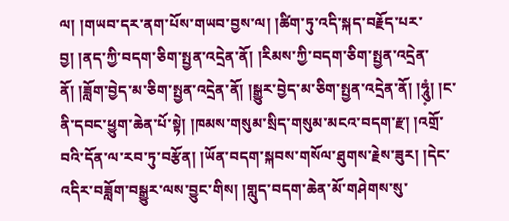ལ། །གཡབ་དར་ནག་པོས་གཡབ་བྱས་ལ། །ཚིག་ཏུ་འདི་སྐད་བརྗོད་པར་བྱ། །ནད་ཀྱི་བདག་ཅིག་སྤྱན་འདྲེན་ནོ། །རིམས་ཀྱི་བདག་ཅིག་སྤྱན་འདྲེན་ནོ། །ཟློག་བྱེད་མ་ཅིག་སྤྱན་འདྲེན་ནོ། །སྒྱུར་བྱེད་མ་ཅིག་སྤྱན་འདྲེན་ནོ། །ཧཱུཾ༷། །ང་ནི་དབང་ཕྱུག་ཆེན་པོ་སྟེ། །ཁམས་གསུམ་སྲིད་གསུམ་མངའ་བདག་རྫ། །འགྲོ་བའི་དོན་ལ་རབ་ཏུ་བརྩོན། །ཡོན་བདག་སྐབས་གསོལ་ཐུགས་རྗེས་ཟུར། །དེང་འདིར་བཟློག་བསྒྱུར་ལས་བྱུང་གིས། །གླུད་བདག་ཆེན་མོ་གཤེགས་སུ་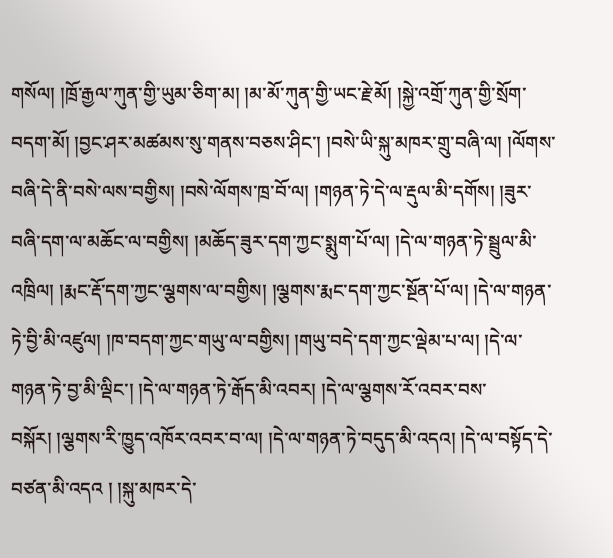གསོལ། །ཁྲོ་རྒྱལ་ཀུན་གྱི་ཡུམ་ཅིག་མ། །མ་མོ་ཀུན་གྱི་ཡང་རྗེ་མོ། །སྐྱེ་འགྲོ་ཀུན་གྱི་སྲོག་བདག་མོ། །བྱང་ཤར་མཚམས་སུ་གནས་བཅས་ཤིང་། །བསེ་ཡི་སྐུ་མཁར་གྲུ་བཞི་ལ། །ལོགས་བཞི་དེ་ནི་བསེ་ལས་བགྱིས། །བསེ་ལོགས་ཁྲ་བོ་ལ། །གཉན་ཏེ་དེ་ལ་རྡུལ་མི་དགོས། །ཟུར་བཞི་དག་ལ་མཆོང་ལ་བགྱིས། །མཆོད་ཟུར་དག་ཀྱང་སྨུག་པོ་ལ། །དེ་ལ་གཉན་ཏེ་སྦྲུལ་མི་འཁྲིལ། །རྨང་རྡོ་དག་ཀྱང་ལྕགས་ལ་བགྱིས། །ལྕགས་རྨང་དག་ཀྱང་སྔོན་པོ་ལ། །དེ་ལ་གཉན་ཏེ་བྱི་མི་འཛུལ། །ཁ་བདག་ཀྱང་གཡུ་ལ་བགྱིས། །གཡུ་བདེ་དག་ཀྱང་ལྡེམ་པ་ལ། །དེ་ལ་གཉན་ཏེ་བྱ་མི་ལྡིང་། །དེ་ལ་གཉན་ཏེ་རྒོད་མི་འབར། །དེ་ལ་ལྕགས་རོ་འབར་བས་བསྐོར། །ལྕགས་རི་ཁྱུད་འཁོར་འབར་བ་ལ། །དེ་ལ་གཉན་ཏེ་བདུད་མི་འདའ། །དེ་ལ་བསྟོད་དེ་བཙན་མི་འདའ ། །སྐུ་མཁར་དེ་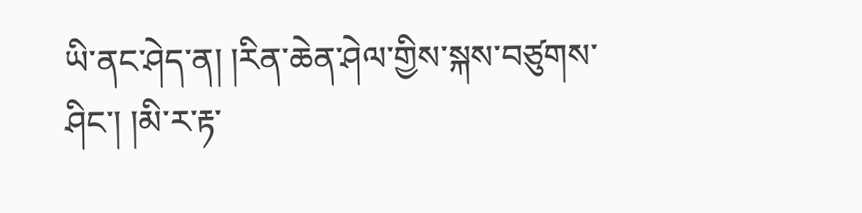ཡི་ནང་ཤེད་ན། །རིན་ཆེན་ཤེལ་གྱིས་སྐས་བཙུགས་ཤིང་། །མི་ར་རྟ་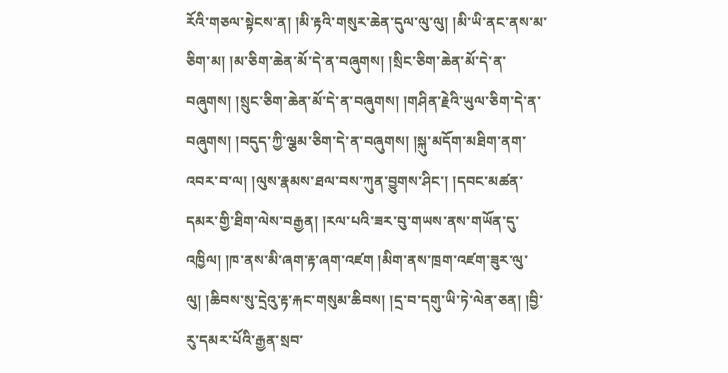རོའི་གཅལ་སྟེངས་ན། །མི་རྟའི་གསུར་ཆེན་དུལ་ལུ་ལུ། །མི་ཡི་ནང་ནས་མ་ཅིག་མ། །མ་ཅིག་ཆེན་མོ་དེ་ན་བཞུགས། །སྲིང་ཅིག་ཆེན་མོ་དེ་ན་བཞུགས། །སྲུང་ཅིག་ཆེན་མོ་དེ་ན་བཞུགས། །གཤིན་རྗེའི་ཡུལ་ཅིག་དེ་ན་བཞུགས། །བདུད་ཀྱི་ལྕམ་ཅིག་དེ་ན་བཞུགས། །སྐུ་མདོག་མཐིག་ནག་འབར་བ་ལ། །ལུས་རྣམས་ཐལ་བས་ཀུན་བྱུགས་ཤིང་། །དབང་མཚན་དམར་གྱི་ཐིག་ལེས་བརྒྱན། །རལ་པའི་ཟར་བུ་གཡས་ནས་གཡོན་དུ་འཁྱིལ། །ཁ་ནས་མི་ཞག་རྟ་ཞག་འཛག །མིག་ནས་ཁྲག་འཛག་ཟུར་ལུ་ལུ། །ཆིབས་སུ་དྲེའུ་རྟ་རྐང་གསུམ་ཆིབས། །དྲ་བ་དགུ་ཡི་ཏེ་ལེན་ཅན། །བྱི་རུ་དམར་པོའི་རྒྱན་སྲབ་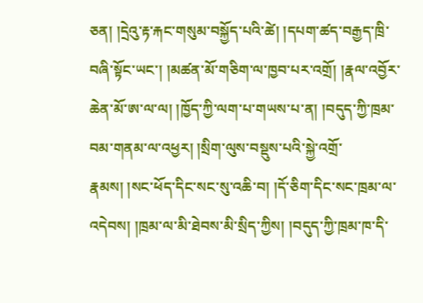ཅན། །དྲེའུ་རྟ་རྐང་གསུམ་བསྐྱོད་པའི་ཚེ། །དཔག་ཚད་བརྒྱད་ཁྲི་བཞི་སྟོང་ཡང་། །མཚན་མོ་གཅིག་ལ་ཁྱབ་པར་འགྲོ། །རྣལ་འབྱོར་ཆེན་མོ་ཨ་ལ་ལ། །ཁྱོད་ཀྱི་ལག་པ་གཡས་པ་ན། །བདུད་ཀྱི་ཁྲམ་བམ་གནམ་ལ་འཕྱར། །སྲིག་ལུས་བསྡུས་པའི་སྐྱེ་འགྲོ་རྣམས། །སང་ཕོད་དིང་སང་སུ་འཆི་བ། །དོ་ཅིག་དིང་སང་ཁྲམ་ལ་འདེབས། །ཁྲམ་ལ་མི་ཐེབས་མི་སྲིད་ཀྱིས། །བདུད་ཀྱི་ཁྲམ་ཁ་དི་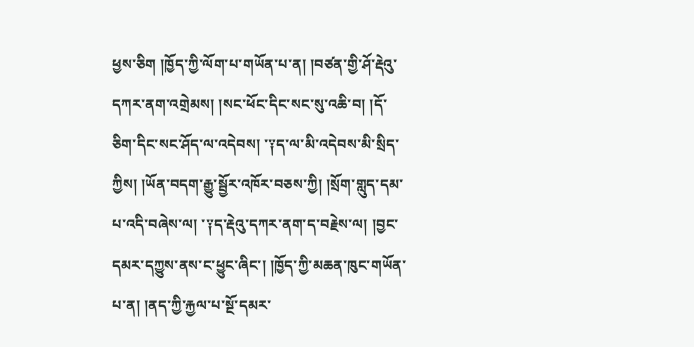ཕྱས་ཅིག །ཁྱོད་ཀྱི་ལོག་པ་གཡོན་པ་ན། །བཙན་གྱི་ཤོ་རྡེའུ་དཀར་ནག་འགྲེམས། །སང་ཕོང་དིང་སང་སུ་འཆི་བ། །དོ་ཅིག་དིང་སང་ཤོད་ལ་འདེབས། ་༑ད་ལ་མི་འདེབས་མི་སྲིད་ཀྱིས། །ཡོན་བདག་རྒྱུ་སྦྱོར་འཁོར་བཅས་ཀྱི། །སྲོག་གླུད་དམ་པ་འདི་བཞེས་ལ། ་༑ད་རྡེའུ་དཀར་ནག་ད་བརྗེས་ལ། །བྱང་དམར་དཀྱུས་ནས་ང་ཕྱུང་ཞིང་། །ཁྱོད་ཀྱི་མཆན་ཁུང་གཡོན་པ་ན། །ནད་ཀྱི་རྐྱལ་པ་སྔོ་དམར་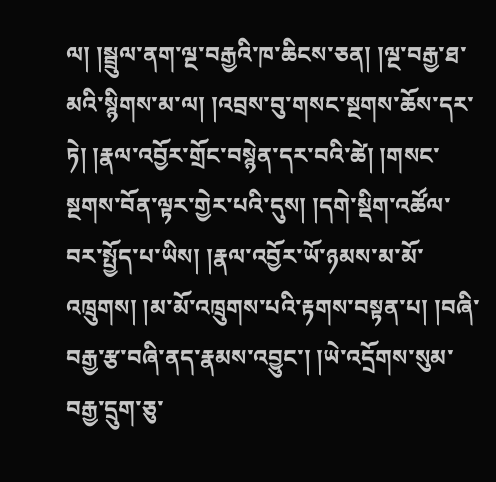ལ། །སྦྲུལ་ནག་ལྔ་བརྒྱའི་ཁ་ཆིངས་ཅན། །ལྔ་བརྒྱ་ཐ་མའི་སྙིགས་མ་ལ། །འབྲས་བུ་གསང་སྔགས་ཆོས་དར་ཏེ། །རྣལ་འབྱོར་གྲོང་བསྙེན་དར་བའི་ཚེ། །གསང་སྔགས་བོན་ལྟར་གྱེར་པའི་དུས། །དགེ་སྡིག་འཚོལ་བར་སྤྱོད་པ་ཡིས། །རྣལ་འབྱོར་ཡོ་ཉམས་མ་མོ་འཁྲུགས། །མ་མོ་འཁྲུགས་པའི་རྟགས་བསྟན་པ། །བཞི་བརྒྱ་རྩ་བཞི་ནད་རྣམས་འབྱུང་། །ཡེ་འདྲོགས་སུམ་བརྒྱ་དྲུག་ཅུ་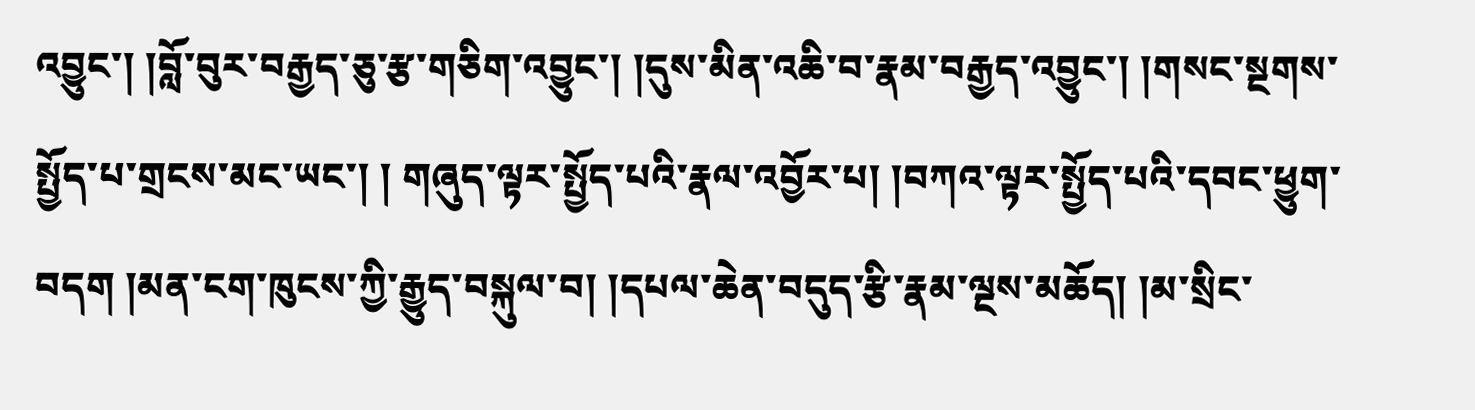འབྱུང་། །བློ་བུར་བརྒྱད་ཅུ་རྩ་གཅིག་འབྱུང་། །དུས་མིན་འཆི་བ་རྣམ་བརྒྱད་འབྱུང་། །གསང་སྔགས་སྤྱོད་པ་གྲངས་མང་ཡང་། ། གཞུད་ལྟར་སྤྱོད་པའི་རྣལ་འབྱོར་པ། །བཀའ་ལྟར་སྤྱོད་པའི་དབང་ཕྱུག་བདག །མན་ངག་ཁུངས་ཀྱི་རྒྱུད་བསྐུལ་བ། །དཔལ་ཆེན་བདུད་རྩི་རྣམ་ལྔས་མཆོད། །མ་སྲིང་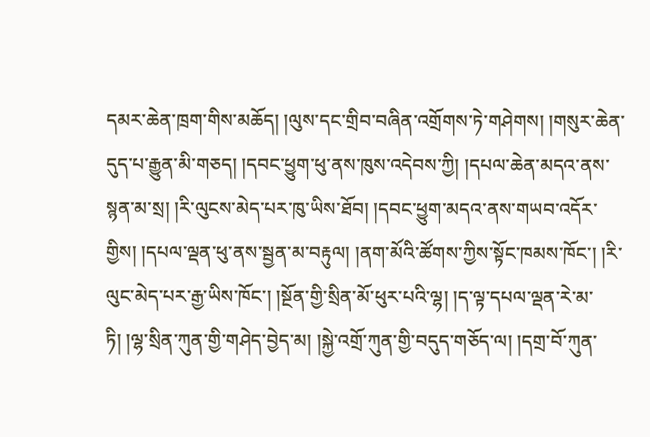དམར་ཆེན་ཁྲག་གིས་མཆོད། །ལུས་དང་གྲིབ་བཞིན་འགྲོགས་ཏེ་གཤེགས། །གསུར་ཆེན་དུད་པ་རྒྱུན་མི་གཅད། །དབང་ཕྱུག་ཕུ་ནས་ཁུས་འདེབས་ཀྱི། །དཔལ་ཆེན་མདའ་ནས་སྙན་མ་སྲ། །རི་ལུངས་མེད་པར་ཁུ་ཡིས་ཐོབ། །དབང་ཕྱུག་མདའ་ནས་གཡབ་འདོར་གྱིས། །དཔལ་ལྡན་ཕུ་ནས་སྦྱན་མ་བརྟུལ། །ནག་མོའི་ཚོགས་ཀྱིས་སྟོང་ཁམས་ཁོང་། །རི་ལུང་མེད་པར་རྒྱ་ཡིས་ཁོང་། །སྔོན་གྱི་སྲིན་མོ་ཕུར་པའི་ལྷ། །ད་ལྟ་དཔལ་ལྡན་རེ་མ་ཏི། །ལྷ་སྲིན་ཀུན་གྱི་གཤེད་བྱེད་མ། །སྐྱེ་འགྲོ་ཀུན་གྱི་བདུད་གཅོད་ལ། །དགྲ་བོ་ཀུན་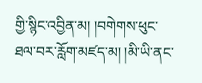གྱི་སྙིང་འབྱིན་མ། །བགེགས་ཕུང་ཐལ་བར་རློག་མཛད་མ། །མི་ཡི་ནང་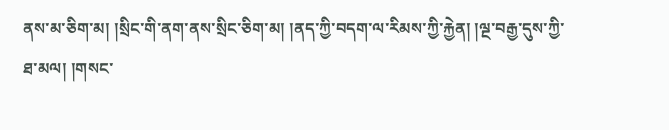ནས་མ་ཅིག་མ། །སྲིང་གི་ནག་ནས་སྲིང་ཅིག་མ། །ནད་ཀྱི་བདག་ལ་རིམས་ཀྱི་རྐྱེན། །ལྔ་བརྒྱ་དུས་ཀྱི་ཐ་མལ། །གསང་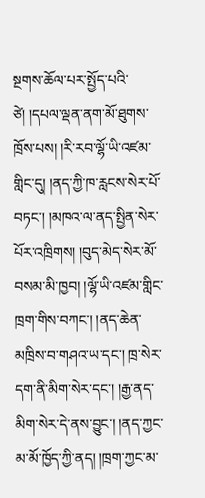སྔགས་ཆོལ་པར་སྤྱོད་པའི་ཙེ། །དཔལ་ལྡན་ནག་མོ་ཐུགས་ཁྲོས་པས། །རི་རབ་ལྷོ་ཡི་འཛམ་གླིང་དུ། །ནད་ཀྱི་ཁ་རླངས་སེར་པོ་བཏང་། །མཁའ་ལ་ནད་སྤྱིན་སེར་པོར་འཁྲིགས། །བུད་མེད་སེར་མོ་བསམ་མི་ཁྱབ། །ལྷོ་ཡི་འཛམ་གླིང་ཁྲག་གིས་བཀང་། །ནད་ཆེན་མཁྲིས་བ་གཤའ་ཡ་དང་། ཁྲ་སེར་དག་ནི་མིག་སེར་དང་། །རྒྱ་ནད་མིག་སེར་དེ་ནས་བྱུང་། །ནད་ཀྱང་མ་མོ་ཁྱོད་ཀྱི་ནད། །ཁྲག་ཀྱང་མ་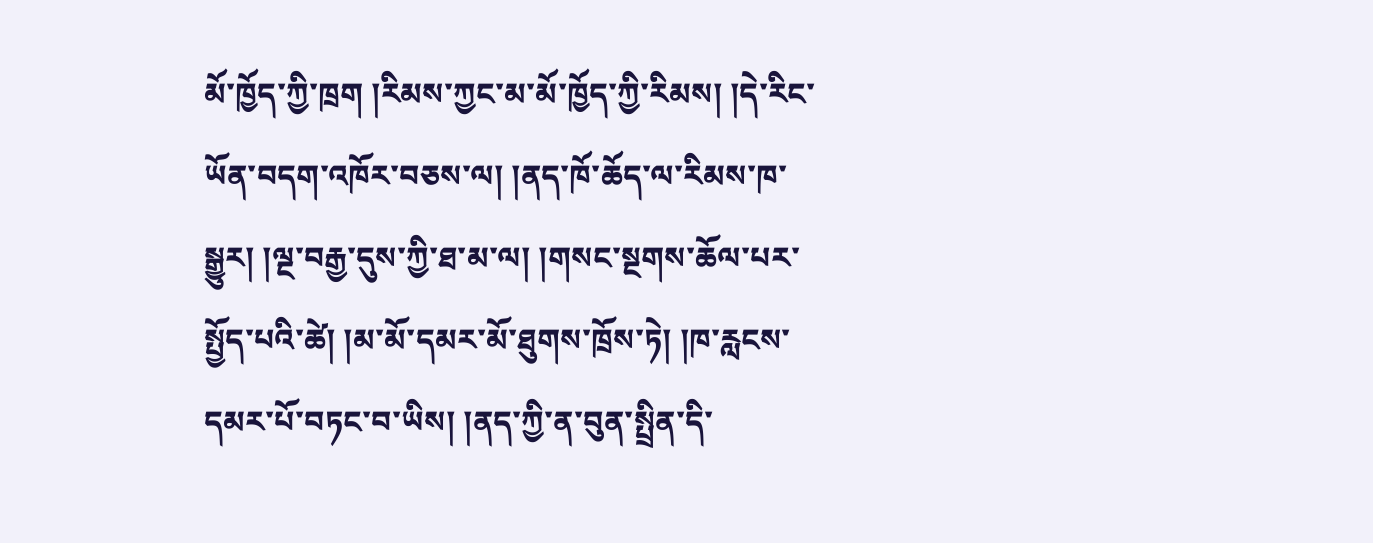མོ་ཁྱོད་ཀྱི་ཁྲག །རིམས་ཀྱང་མ་མོ་ཁྱོད་ཀྱི་རིམས། །དེ་རིང་ཡོན་བདག་འཁོར་བཅས་ལ། །ནད་ཁོ་ཆོད་ལ་རིམས་ཁ་སྒྱུར། །ལྔ་བརྒྱ་དུས་ཀྱི་ཐ་མ་ལ། །གསང་སྔགས་ཆོལ་པར་སྤྱོད་པའི་ཚེ། །མ་མོ་དམར་མོ་ཐུགས་ཁྲོས་ཏེ། །ཁ་རླངས་དམར་པོ་བཏང་བ་ཡིས། །ནད་ཀྱི་ན་བུན་སྤྲིན་དི་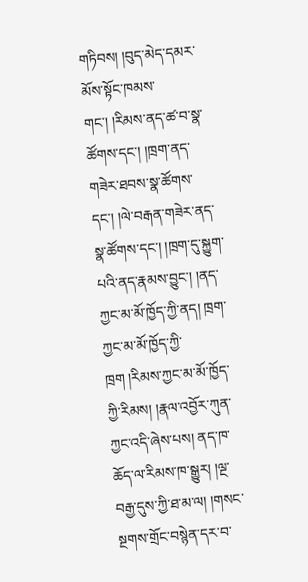གཏིབས། །བུད་མེད་དམར་མོས་སྟོང་ཁམས་གང་། །རིམས་ནད་ཚ་བ་སྣ་ཚོགས་དང་། །ཁྲག་ནད་གཟེར་ཐབས་སྣ་ཚོགས་དང་། །ལེ་བརྒན་གཟེར་ནད་སྣ་ཚོགས་དང་། །ཁྲག་དུ་སྐྱུག་པའི་ནད་རྣམས་བྱུང་། །ནད་ཀྱང་མ་མོ་ཁྱོད་ཀྱི་ནད། ཁྲག་ཀྱང་མ་མོ་ཁྱོད་ཀྱི་ཁྲག །རིམས་ཀྱང་མ་མོ་ཁྱོད་ཀྱི་རིམས། །རྣལ་འབྱོར་ཀུན་ཀྱང་འདི་ཞེས་པས། ནད་ཁ་ཆོད་ལ་རིམས་ཁ་སྒྱུར། །ལྔ་བརྒྱ་དུས་ཀྱི་ཐ་མ་ལ། །གསང་སྔགས་གྲོང་བསྙེན་དར་བ་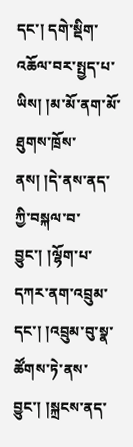དང་། དགེ་སྡིག་འཆོལ་བར་སྤྱད་པ་ཡིས། །མ་མོ་ནག་མོ་ཐུགས་ཁྲོས་ནས། །དེ་ནས་ནད་ཀྱི་བསྐལ་བ་བྱུང་། །ལྷོག་པ་དཀར་ནག་འབྲུམ་དང་། །འབྲུམ་བུ་སྣ་ཚོགས་ཏེ་ནས་བྱུང་། །སྐྲངས་ནད་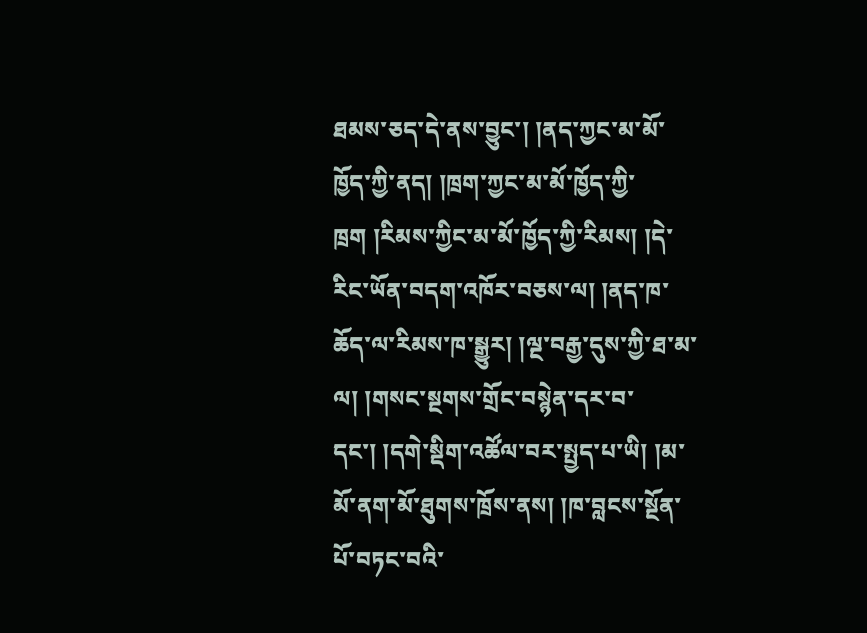ཐམས་ཅད་དེ་ནས་བྱུང་། །ནད་ཀྱང་མ་མོ་ཁྱོད་ཀྱི་ནད། །ཁྲག་ཀྱང་མ་མོ་ཁྱོད་ཀྱི་ཁྲག །རིམས་ཀྱིང་མ་མོ་ཁྱོད་ཀྱི་རིམས། །དེ་རིང་ཡོན་བདག་འཁོར་བཅས་ལ། །ནད་ཁ་ཆོད་ལ་རིམས་ཁ་སྒྱུར། །ལྔ་བརྒྱ་དུས་ཀྱི་ཐ་མ་ལ། །གསང་སྔགས་གྲོང་བསྙེན་དར་བ་དང་། །དགེ་སྡིག་འཚོལ་བར་སྤྱད་པ་ཡི། །མ་མོ་ནག་མོ་ཐུགས་ཁྲོས་ནས། །ཁ་བླངས་སྔོན་པོ་བཏང་བའི་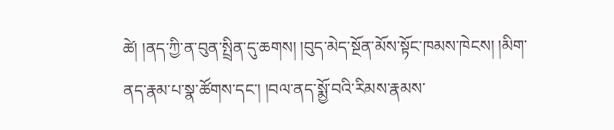ཚེ། །ནད་ཀྱི་ན་བུན་སྤྲིན་དུ་ཆགས། །བུད་མེད་སྔོན་མོས་སྟོང་ཁམས་ཁེངས། །མིག་ནད་རྣམ་པ་སྣ་ཚོགས་དང་། །བལ་ནད་སྨྱོ་བའི་རིམས་རྣམས་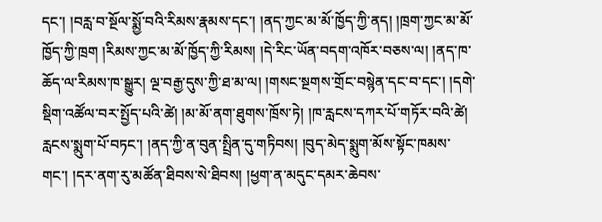དང་། །བརླ་བ་སྔོལ་སྨྱོ་བའི་རིམས་རྣམས་དང་། །ནད་ཀྱང་མ་མོ་ཁྱོད་ཀྱི་ནད། །ཁྲག་ཀྱང་མ་མོ་ཁྱོད་ཀྱི་ཁྲག །རིམས་ཀྱང་མ་མོ་ཁྱོད་ཀྱི་རིམས། །དེ་རིང་ཡོན་བདག་འཁོར་བཅས་ལ། །ནད་ཁ་ཆོད་ལ་རིམས་ཁ་སྒྱུར། ལྔ་བརྒྱ་དུས་ཀྱི་ཐ་མ་ལ། །གསང་སྔགས་གྲོང་བསྙེན་དང་བ་དང་། །དགེ་སྡིག་འཚོལ་བར་སྤྱོད་པའི་ཚེ། །མ་མོ་ནག་ཐུགས་ཁྲོས་ཏེ། །ཁ་རླངས་དཀར་པོ་གཏོར་བའི་ཚེ། རླངས་སྨུག་པོ་བཏང་། །ནད་ཀྱི་ན་བུན་སྤྲིན་དུ་གཏིབས། །བུད་མེད་སྨུག་མོས་སྟོང་ཁམས་གང་། །དར་ནག་རུ་མཚོན་ཐིབས་སེ་ཐིབས། །ཕྱག་ན་མདུང་དམར་ཆེབས་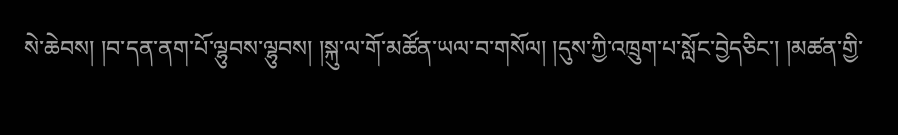སེ་ཆེབས། །བ་དན་ནག་པོ་ལྷུབས་ལྷུབས། །སྐུ་ལ་གོ་མཚོན་ཡལ་བ་གསོལ། །དུས་ཀྱི་འཁྲུག་པ་སློང་བྱེདཅིང་། །མཚན་གྱི་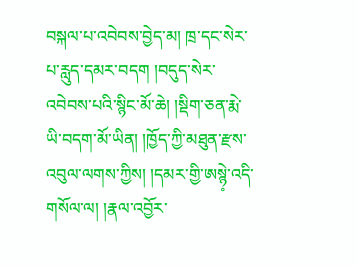བསྐལ་པ་འབེབས་བྱེད་མ། ཁྲ་དང་སེར་པ་རླུད་དམར་བདག །བདུད་སེར་འབེབས་པའི་སྙིང་མོ་ཆེ། །སྡིག་ཅན་རྨེ་ཡི་བདག་མོ་ཡིན། །ཁྱོད་ཀྱི་མཐུན་རྫས་འབུལ་ལགས་ཀྱིས། །དམར་གྱི་ཨསྙེ༷་འདི་གསོལ་ལ། །རྣལ་འབྱོར་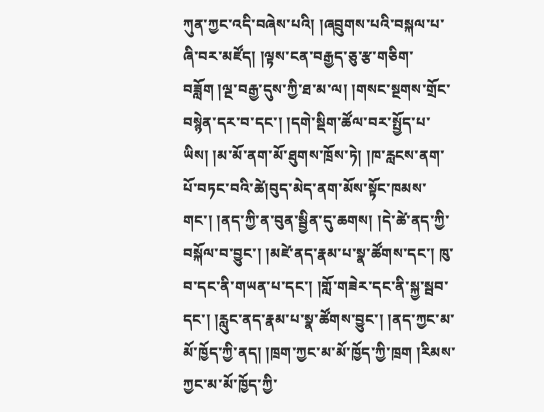ཀུན་ཀྱང་འདི་བཞེས་པའི། །ཞབྲུགས་པའི་བསྐལ་པ་ཞི་བར་མཛོད། །ལྟས་ངན་བརྒྱད་ཅུ་རྩ་གཅིག་བཟློག །ལྔ་བརྒྱ་དུས་ཀྱི་ཐ་མ་ལ། །གསང་སྔགས་གྲོང་བསྙེན་དར་བ་དང་། །དགེ་སྡིག་ཚོལ་བར་སྤྱོད་པ་ཡིས། །མ་མོ་ནག་མོ་ཐུགས་ཁྲོས་ཏེ། །ཁ་རླངས་ནག་པོ་བཏང་བའི་ཚེ།བུད་མེད་ནག་མོས་སྟོང་ཁམས་གང་། །ནད་ཀྱི་ན་བུན་སྦྱིན་དུ་ཆགས། །དེ་ཚེ་ནད་ཀྱི་བསྐོལ་བ་བྱུང་། །མཛེ་ནད་རྣམ་པ་སྣ་ཚོགས་དང་། ཁུ་བ་དང་ནི་གཡན་པ་དང་། །གློ་གཟེར་དང་ནི་སྐྱ་སྦབ་དང་། །རླུང་ནད་རྣམ་པ་སྣ་ཚོགས་བྱུང་། །ནད་ཀྱང་མ་མོ་ཁྱོད་ཀྱི་ནད། །ཁྲག་ཀྱང་མ་མོ་ཁྱོད་ཀྱི་ཁྲག །རིམས་ཀྱང་མ་མོ་ཁྱོད་ཀྱི་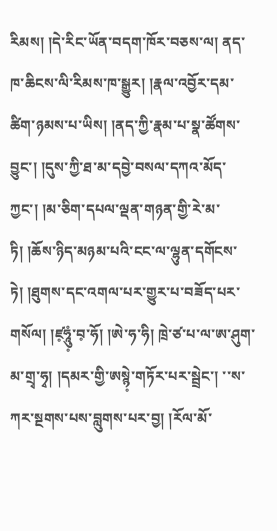རིམས། །དེ་རིང་ཡོན་བདག་ཁོར་བཅས་ལ། ནད་ཁ་ཆིངས་ལི་རིམས་ཁ་སྒྱུར། །རྣལ་འབྱོར་དམ་ཚིག་ཉམས་པ་ཡིས། །ནད་ཀྱི་རྣམ་པ་སྣ་ཚོགས་བྱུང་། །དུས་ཀྱི་ཐ་མ་དབྱེ་བསལ་དཀའ་མོད་ཀྱང་། །མ་ཅིག་དཔལ་ལྡན་གཉན་གྱི་རེ་མ་ཏི། །ཆོས་ཉིད་མཉམ་པའི་ངང་ལ་ལྷུན་དགོངས་ཏེ། །ཐུགས་དང་འགལ་པར་གྱུར་པ་བཟོད་པར་གསོལ། །ཛ༷ཧཱུཾ༷་བ༷་ཧོ། །ཨེ་ཧ་ཧི། ཁྲེ་ཙ་པ་ལ་ཨ་ཤུག་མ་གྲྭ་ཧྭ། །དམར་གྱི་ཨསྙེ༷་གཏོར་པར་སྦྲེང་། ་་ས་ཀར་སྔགས་པས་བླུགས་པར་བྱ། །རོལ་མོ་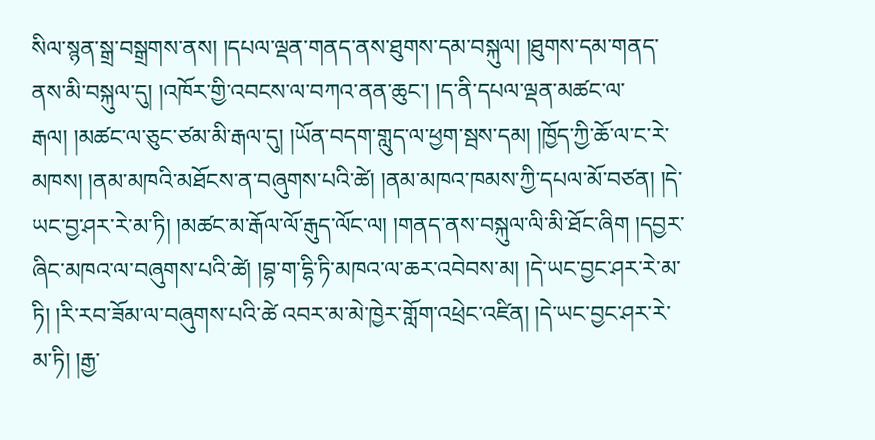སིལ་སྙན་སྒྲ་བསྒྲགས་ནས། །དཔལ་ལྡན་གནད་ནས་ཐུགས་དམ་བསྐུལ། །ཐུགས་དམ་གནད་ནས་མི་བསྐུལ་དུ། །འཁོར་གྱི་འབངས་ལ་བཀའ་ནན་ཆུང་། །ད་ནི་དཔལ་ལྡན་མཚང་ལ་རྒལ། །མཚང་ལ་ཅུང་ཙམ་མི་རྒལ་དུ། །ཡོན་བདག་གླུད་ལ་ཕྱག་སྦས་དམ། །ཁྱོད་ཀྱི་ཆོ་ལ་ང་རེ་མཁས། །ནམ་མཁའི་མཐོངས་ན་བཞུགས་པའི་ཚེ། །ནམ་མཁའ་ཁམས་ཀྱི་དཔལ་མོ་བཙན། །དེ་ཡང་བྱ་ཤར་རེ་མ་ཏི། །མཚང་མ་རྒོལ་ལོ་རྒུད་ལོང་ལ། །གནད་ནས་བསྐུལ་ལི་མི་ཐོང་ཞིག །དབྱར་ཞིང་མཁའ་ལ་བཞུགས་པའི་ཚེ། །བྷ་ག་དྷི་ཏི་མཁའ་ལ་ཆར་འབེབས་མ། །དེ་ཡང་བྱང་ཤར་རེ་མ་ཏི། །རི་རབ་ཟོམ་ལ་བཞུགས་པའི་ཚེ འབར་མ་མེ་ཁྱེར་གློག་འཕྲེང་འཛིན། །དེ་ཡང་བྱང་ཤར་རེ་མ་ཏི། །རྒྱ་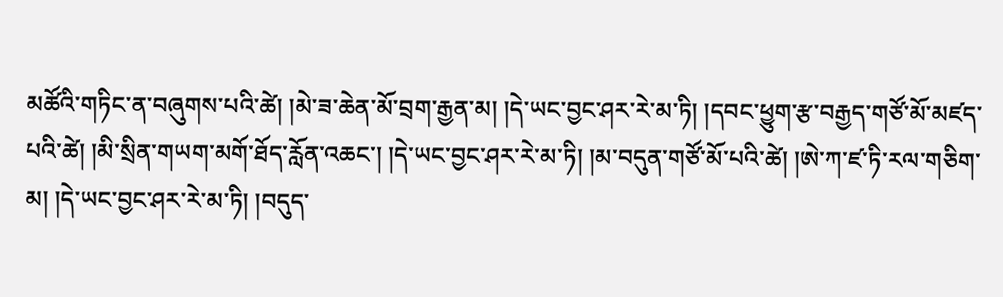མཚོའི་གཏིང་ན་བཞུགས་པའི་ཚེ། །མེ་ཟ་ཆེན་མོ་བྲག་རྒྱན་མ། །དེ་ཡང་བྱང་ཤར་རེ་མ་ཏི། །དབང་ཕྱུག་རྩ་བརྒྱད་གཙོ་མོ་མཛད་པའི་ཚེ། །མི་སྲིན་གཡག་མགོ་ཐོད་རློན་འཆང་། །དེ་ཡང་བྱང་ཤར་རེ་མ་ཏི། །མ་བདུན་གཙོ་མོ་པའི་ཚེ། །ཨེ་ཀ་ཛ་ཏི་རལ་གཅིག་མ། །དེ་ཡང་བྱང་ཤར་རེ་མ་ཏི། །བདུད་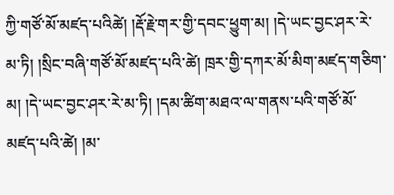ཀྱི་གཙོ་མོ་མཛད་པའིཚེ། །རྡོ་རྗེ་གར་གྱི་དབང་ཕྱུག་མ། །དེ་ཡང་བྱང་ཤར་རེ་མ་ཏི། །སྲིང་བཞི་གཙོ་མོ་མཛད་པའི་ཚེ། ཁྲར་གྱི་དཀར་མོ་མིག་མཛད་གཅིག་མ། །དེ་ཡང་བྱང་ཤར་རེ་མ་ཏི། །དམ་ཚིག་མཐའ་ལ་གནས་པའི་གཙོ་མོ་མཛད་པའི་ཚེ། །མ་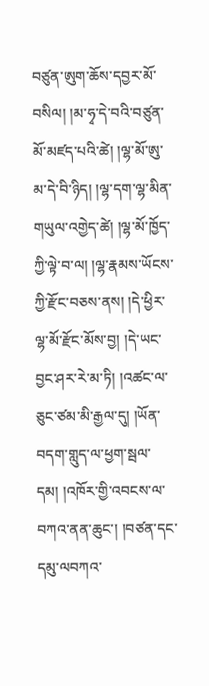བཙུན་ཨུག་ཆོས་དབྱར་མོ་བསིལ། །མ་ཧྭ་དེ་བའི་བཙུན་མོ་མཛད་པའི་ཚེ། །ལྷ་མོ་ཨུ་མ་དེ་བི་ཉིད། །ལྷ་དག་ལྷ་མིན་གཡུལ་འགྱེད་ཚེ། །ལྷ་མོ་ཁྱོད་ཀྱི་ལྟེ་བ་ལ། །ལྷ་རྣམས་ཡོངས་ཀྱི་རྫོང་བཅས་ནས། །དེ་ཕྱིར་ལྷ་མོ་རྫོང་མོས་བྱ། །དེ་ཡང་བྱང་ཤར་རེ་མ་ཏི། །འཚང་ལ་ཅུང་ཙམ་མི་རྒྱལ་དུ། །ཡོན་བདག་གླུད་ལ་ཕྱག་སྦལ་དམ། །འཁོར་གྱི་འབངས་ལ་བཀའ་ནན་ཆུང་། །བཙན་དང་དམུ་ལབཀའ་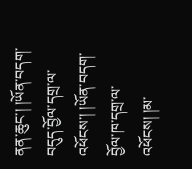ནན་ཆུང་། །ཡོན་བདག་བདུད་བྱོལ་དགྲ་ལ་འཕོངས་། །ཡོན་བདག་བྱོལ་ཁ་དགྲ་ལ་འཕོངས། །མ་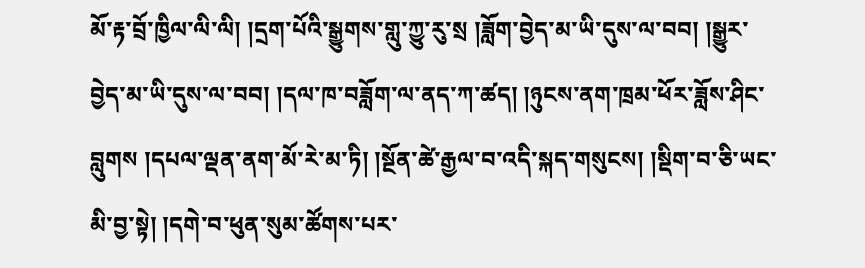མོ་རྟ་བྲོ་ཁྱིལ་ལི་ལི། །དྲག་པོའི་སྒྱུགས་གླུ་ཀྱུ་རུ་སྲ །ཟློག་བྱེད་མ་ཡི་དུས་ལ་བབ། །སྒྱུར་བྱེད་མ་ཡི་དུས་ལ་བབ། །དལ་ཁ་བཟློག་ལ་ནད་ཀ་ཚད། །ཉུངས་ནག་ཁྲམ་ཕོར་ཟློས་ཤིང་བླུགས །དཔལ་ལྡན་ནག་མོ་རེ་མ་ཏི། །སྔོན་ཚེ་རྒྱལ་བ་འདི་སྐད་གསུངས། །སྡིག་བ་ཅི་ཡང་མི་བྱ་སྟེ། །དགེ་བ་ཕུན་སུམ་ཚོགས་པར་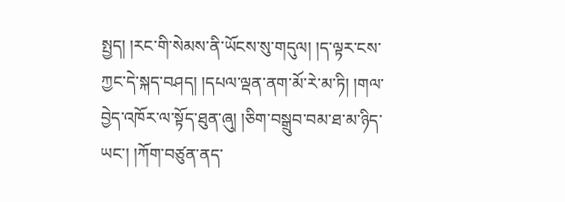སྤྱད། །རང་གི་སེམས་ནི་ཡོངས་སུ་གདུལ། །ད་ལྟར་ངས་ཀྱང་དེ་སྐད་བཤད། །དཔལ་ལྡན་ནག་མོ་རེ་མ་ཏི། །གལ་བྱེད་འཁོར་ལ་སྟོད་ཐུན་ཞུ། །ཅིག་བསྒྲུབ་བམ་ཐ་མ་ཉིད་ཡང་། །ཀོག་བཙུན་ནད་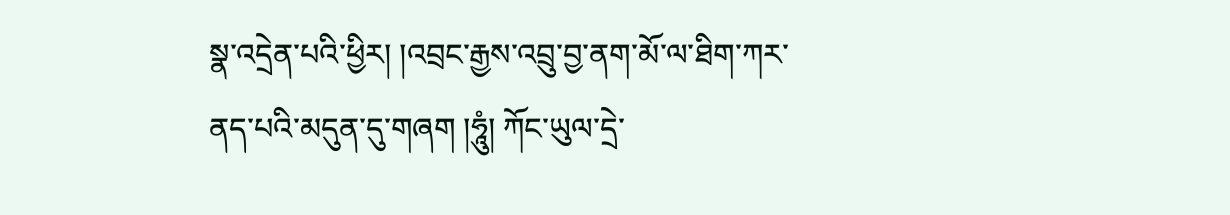སྣ་འདྲེན་པའི་ཕྱིར། །འབྲང་རྒྱས་འབྲུ་བྱ་ནག་མོ་ལ་ཐིག་ཀར་ནད་པའི་མདུན་དུ་གཞག །ཧཱུཾ། ཀོང་ཡུལ་དྲེ་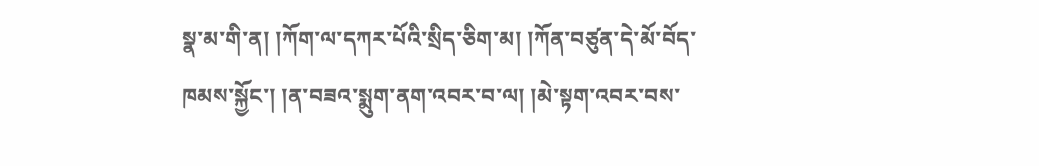སྣ་མ་གི་ན། །ཀོག་ལ་དཀར་པོའི་སྲིད་ཅིག་མ། །ཀོན་བཙུན་དེ་མོ་བོད་ཁམས་སྐྱོང་། །ན་བཟའ་སྨུག་ནག་འབར་བ་ལ། །མེ་སྟག་འབར་བས་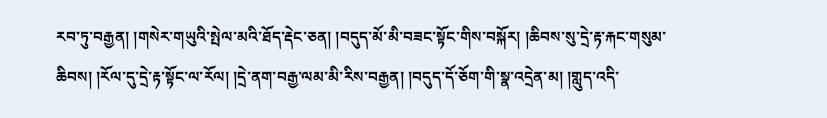རབ་ཏུ་བརྒྱན། །གསེར་གཡུའི་སྤེལ་མའི་ཐོད་རྡེང་ཅན། །བདུད་མོ་མི་བཟང་སྟོང་གིས་བསྐོར། །ཆིབས་སུ་དྲེ་རྟ་རྐང་གསུམ་ཆིབས། །རོལ་དུ་དྲེ་རྟ་སྟོང་ལ་རོལ། །དྲེ་ནག་བརྒྱ་ལམ་མི་རིས་བརྒྱན། །བདུད་དོ་ཅོག་གི་སྣ་འདྲེན་མ། །གླུད་འདི་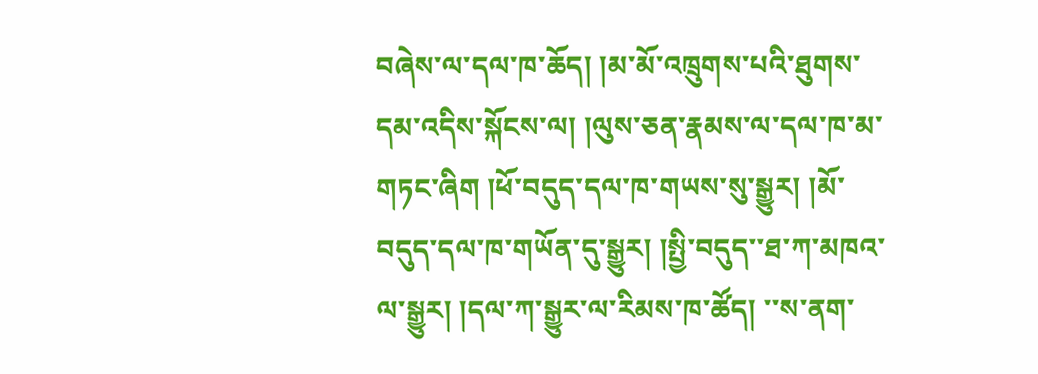བཞེས་ལ་དལ་ཁ་ཆོད། །མ་མོ་འཁྲུགས་པའི་ཐུགས་དམ་འདིས་སྐོངས་ལ། །ལུས་ཅན་རྣམས་ལ་དལ་ཁ་མ་གཏང་ཞིག །ཕོ་བདུད་དལ་ཁ་གཡས་སུ་སྒྱུར། །མོ་བདུད་དལ་ཁ་གཡོན་དུ་སྒྱུར། །སྤྱི་བདུད་་ཐ་ཀ་མཁའ་ལ་སྒྱུར། །དལ་ཀ་སྒྱུར་ལ་རིམས་ཁ་ཚོད། ་་ས་ནག་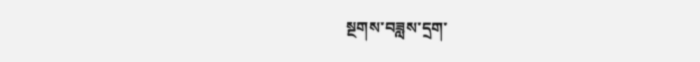སྔགས་བཟླས་དྲག་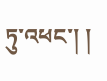ཏུ་འཕང་། །